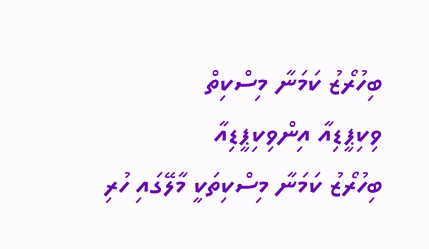ބިހުރޯޒު ކަމަނާ މިސްކިތް
ވިކިޕީޑިއާ އިންވިކިޕީޑިއާ
ބިހުރޯޒު ކަމަނާ މިސްކިތަކީ މާލޭގައި ހުރި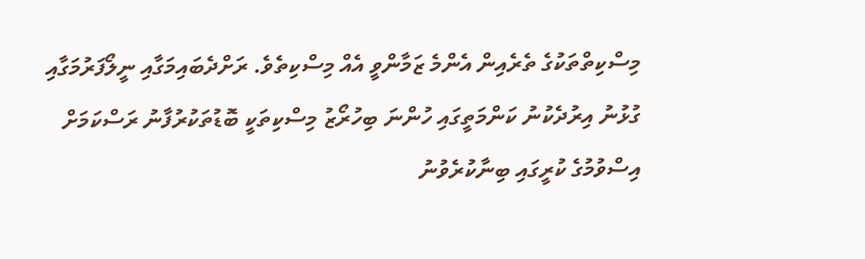މިސްކިތްތަކުގެ ތެރެއިން އެންމެ ޒަމާންވީ އެއް މިސްކިތެވެ. ރަށްދެބައިމަގާއި ނީލޯފަރުމަގާއި ގުޅުނު އިރުދެކުނު ކަންމަތީގައި ހުންނަ ބިހުރޯޒު މިސްކިތަކީ ބޮޑުތަކުރުފާނު ރަސްކަމަށް އިސްވުމުގެ ކުރީގައި ބިނާކުރެވުނު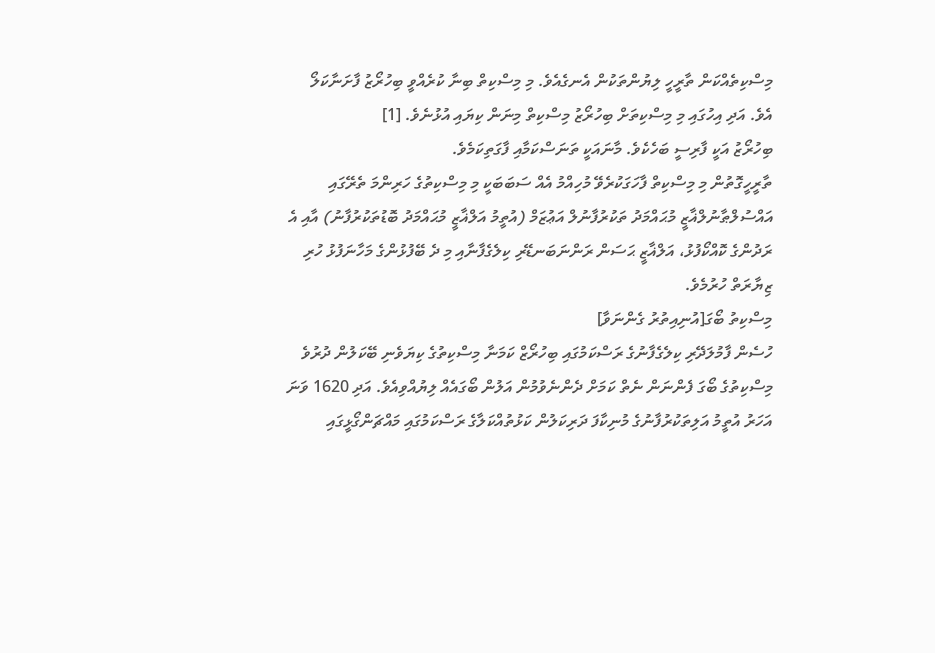މިސްކިތެއްކަން ތާރީހީ ލިޔުންތަކުން އެނގެއެވެ. މި މިސްކިތް ބިނާ ކުރެއްވީ ބިހުރޯޒު ފާށަނާކަލޯ އެވެ. އަދި އިހުގައި މި މިސްކިތަށް ބިހުރޯޒު މިސްކިތް މިނަން ކިޔައި އުޅުނެވެ. [1]
ބިހުރޯޒު އަކީ ފާރިސީ ބަހެކެވެ. މާނައަކީ ތަނަސްކަމާއި ފާގަތިކަމެވެ.
ތާރީހީގޮތުން މި މިސްކިތް ފާހަގަކުރެވޭ މުހިއްމު އެއް ސަބަބަކީ މި މިސްކިތުގެ ހަރިންމަ ތެރޭގައި އައްސުލްޠާނުލްޣާޒީ މުޙައްމަދު ތަކުރުފާނުލް އަޢުޒަމް (އުތީމު އަލްޣާޒީ މުޙައްމަދު ބޮޑުތަކުރުފާނު) އާއި އެ ރަދުންގެ ކޮއްކޯފުޅު، އަލްޣާޒީ ޙަސަން ރަންނަބަނޑޭރި ކިލެގެފާނާއި މި ދެ ބޭފުޅުންގެ މަހާނަފުޅު ހުރި ޒިޔާރަތް ހުރުމެވެ.
މިސްކިތު ބޯގަ[އުނިއިތުރު ގެންނަވާ]
ހުސެން ފާމުލަދޭރި ކިލެގެފާނުގެ ރަސްކަމުގައި ބިހުރޯޒް ކަމަނާ މިސްކިތުގެ ކިޔަވެނި ބޭކަލުން ދުރުވެ މިސްކިތުގެ ބޯގަ ފެންނަން ނެތް ކަމަށް ދެންނެވުމުން އަލުން ބޯގައެއް ލިޔުއްވިއެވެ. އަދި 1620 ވަނަ އަހަރު އުތީމު އަލިތަކުރުފާނުގެ މުނިކާފަ ދަރިކަލުން ކަޅުތުއްކަލާގެ ރަސްކަމުގައި މައްޗަންގޯޅީގައި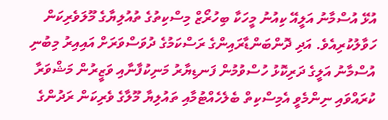އުޅޭ އުސްމާނު އަލީއޭ ކިއުނު މީހަކާ ބިހުރޯޒް މިސްކިތުގެ ތުއުލިޔާގެ މޫލަވެރިކަން ހަވާލުކުރިއެވެ. އަދި ދޮންބަންޑާރައިންގެ ރަސްކަމުގެ ދުވަސްވަރަށް އައިއިރު މިބުނި އުސްމާނު އަލީގެ ދަރިކޮޅު ހުސްވުމުން ފަނޑިޔާރު މަނިކުފާނާއި ވަޒީރުން މަޝްވަރާ ކުރައްވައި ނިންމެވީ އެމިސްކިތް ބެލެހެއްޓުމާއި ތައުލިޔާ މޫލާގެ ވެރިކަން ރަދުންގެ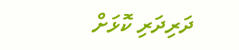ދަރިދަރި ކޮޅަށް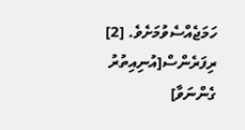ހަމަޖެއްސެވުމަށެވެ. [2]
ރިފަރެންސް[އުނިއިތުރު ގެންނަވާ]